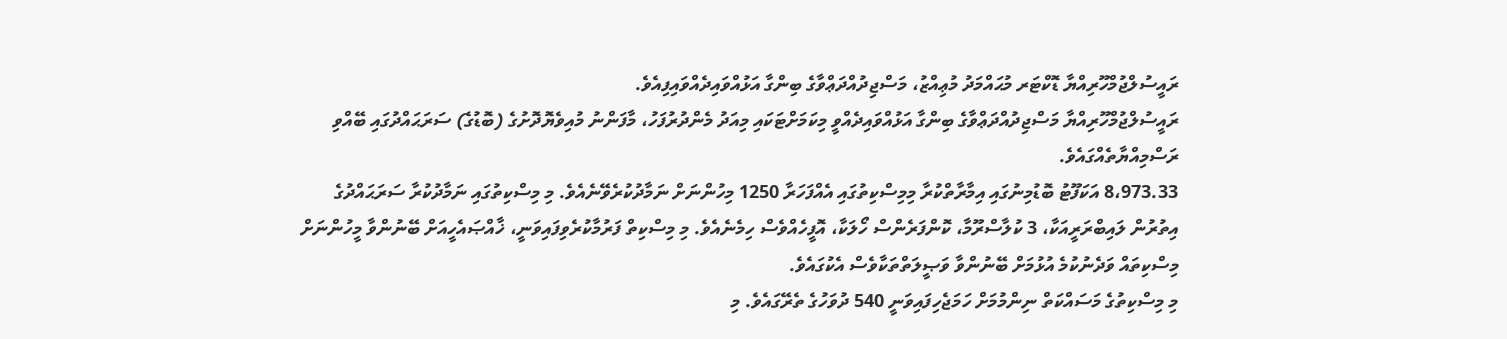ރައީސުލްޖުމްހޫރިއްޔާ ޑޮކްޓަރ މުޙައްމަދު މުޢިއްޒު، މަސްޖިދުއްދަޢްވާގެ ބިންގާ އަޅުއްވައިދެއްވައިފިއެވެ.
ރައީސުލްޖުމްހޫރިއްޔާ މަސްޖިދުއްދަޢްވާގެ ބިންގާ އަޅުއްވައިދެއްވީ މިކަމަށްޓަކައި މިއަދު މެންދުރުފަހު، މާފަންނު މުއިވެޔޮދޮށުގެ (ބޮޑުގެ) ސަރަޙައްދުގައި ބޭއްވި ރަސްމިއްޔާތެއްގައެވެ.
8،973.33 އަކަފޫޓު ބޮޑުމިނުގައި އިމާރާތްކުރާ މިމިސްކިތުގައި އެއްފަހަރާ 1250 މިހުންނަށް ނަމާދުކުރެވޭނެއެވެ. މި މިސްކިތުގައި ނަމާދުކުރާ ސަރަޙައްދުގެ އިތުރުން ލައިބްރަރީއަކާ، 3 ކުލާސްރޫމާ، ކޮންފަރެންސް ހޯލަކާ، އޮފީހެއްވެސް ހިމެނެއެވެ. މި މިސްކިތް ފަރުމާކުރެވިފައިވަނީ، ޚާއްޞައެހީއަށް ބޭނުންވާ މީހުންނަށް މިސްކިތައް ވަދެނުކުމެ އުޅުމަށް ބޭނުންވާ ވަޞީލަތްތަކާވެސް އެކުގައެވެ.
މި މިސްކިތުގެ މަސައްކަތް ނިންމުމަށް ހަމަޖެހިފައިވަނީ 540 ދުވަހުގެ ތެރޭގައެވެ. މި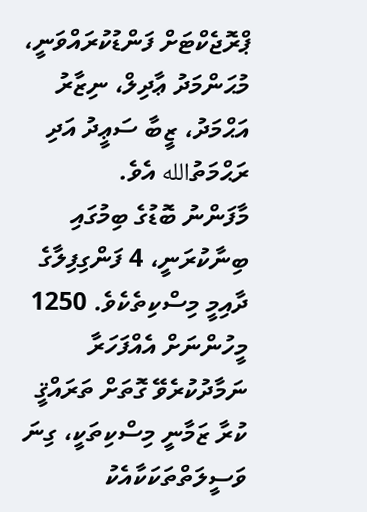ޕްރޮޖެކްޓަށް ފަންޑުކުރައްވަނީ، މުޙަންމަދު ޢާދިލް، ނިޒާރު އަޙްމަދު، ޒީބާ ސަޢީދު އަދި ރަޙްމަތުالله އެވެ.
މާފަންނު ބޮޑުގެ ބިމުގައި ބިނާކުރަނީ، 4 ފަންގިފިލާގެ ދާއިމީ މިސްކިތެކެވެ. 1250 މީހުންނަށް އެއްފަހަރާ ނަމާދުކުރެވޭ ގޮތަށް ތަރައްޤީ ކުރާ ޒަމާނީ މިސްކިތަކީ، ގިނަ ވަސީލަތްތަކަކާއެކު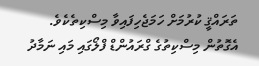ތަރައްޤީ ކުރުމަށް ހަމަޖެހިފައިވާ މިސްކިތެކެވެ. އެގޮތުން މިސްކިތުގެ ގްރައުންޑް ފްލޯގައި މައި ނަމާދު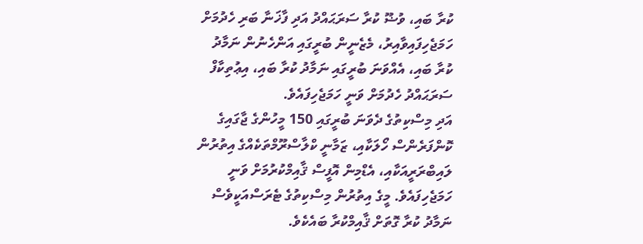ކުރާ ބައި، ވުޟޫ ކުރާ ސަރަޙައްދު އަދި ފާޚަނާ ބަރި ހެދުމަށް ހަމަޖެހިފައިވާއިރު، މެޒެނީން ބުރީގައި އަންހެނުން ނަމާދު ކުރާ ބައި، އެއްވަނަ ބުރީގައި ނަމާދު ކުރާ ބައި، އިޢުތިކާފް ސަރަޙައްދު ހެދުމަށް ވަނީ ހަމަޖެހިފައެވެ.
އަދި މިސްކިތުގެ ދެވަނަ ބުރީގައި 150 މީހުންގެ ޖާގައިގެ ކޮންފަރެންސް ހޯލަކާއި، ޒަމާނީ ކްލާސްރޫމްތަކެއްގެ އިތުރުން ލައިބްރަރީއަކާއި، އެޑްމިން އޮފީސް ޤާއިމްކުރުމަށް ވަނީ ހަމަޖެހިފައެވެ. މީގެ އިތުރުން މިސްކިތުގެ ޓެރަސްއަކީވެސް ނަމާދު ކުރާ ގޮތަށް ޤާއިމްކުރާ ބައެކެވެ.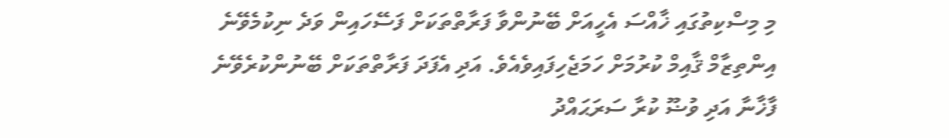މި މިސްކިތުގައި ޚާއްސަ އެހީއަށް ބޭނުންވާ ފަރާތްތަކަށް ފަސޭހައިން ވަދެ ނިކުމެވޭނެ އިންތިޒާމް ޤާއިމް ކުރުމަށް ހަމަޖެހިފައިވެއެވެ. އަދި އެފަދަ ފަރާތްތަކަށް ބޭނުންކުރެވޭނެ ފާޚާނާ އަދި ވުޟޫ ކުރާ ސަރަޙައްދު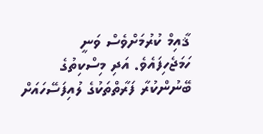ޤާއިމް ކުރުމަށްވެސް ވަނީ ހަމަޖެހިފައެވެ. އަދި މިސްކިތުގެ ބޭނުންކުރާ ފަރާތްތަކުގެ ލުއިފަސޭހައަށް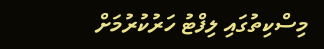މިސްކިތުގައި ލިފްޓު ހަރުކުރުމަށް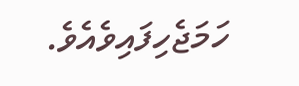ހަމަޖެހިފައިވެއެވެ.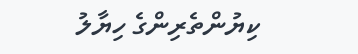ކިޔުންތެރިންގެ ހިޔާލު